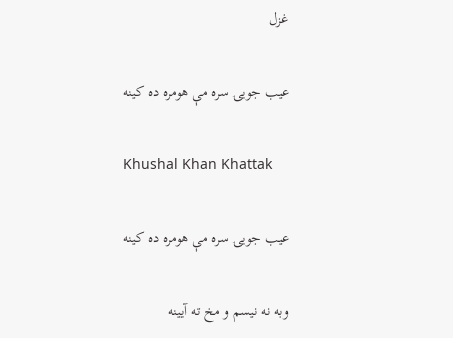غزل

عيب جويۍ سره مې هومره ده کينه

Khushal Khan Khattak

عيب جويۍ سره مې هومره ده کينه

وبه نه نيسم و مخ ته آيينه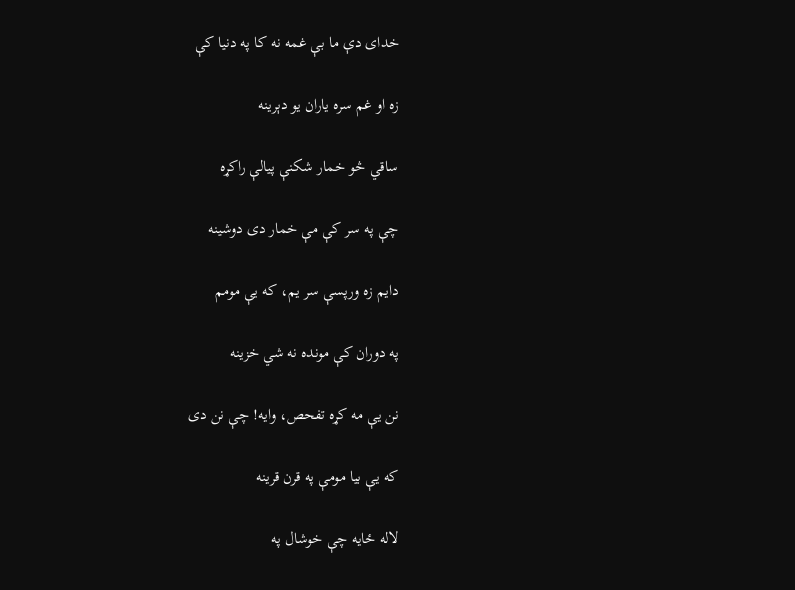خدای دې ما بې غمه نه کا په دنيا کې

زه او غم سره ياران يو دېرينه

ساقي څو خمار شکنې پيالې راکړه

چې په سر کې مې خمار دی دوشينه

دايم زه ورپسې سر يم، که يې مومم

په دوران کې مونده نه شي خزينه

نن يې مه کړه تفحص، وايه! چې نن دی

که يې بيا مومې په قرن قرينه

لاله ځايه چې خوشال په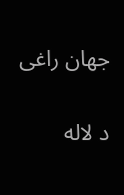جهان راغی

د لاله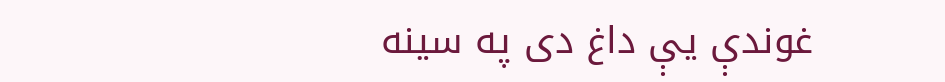غوندې يې داغ دی په سينه